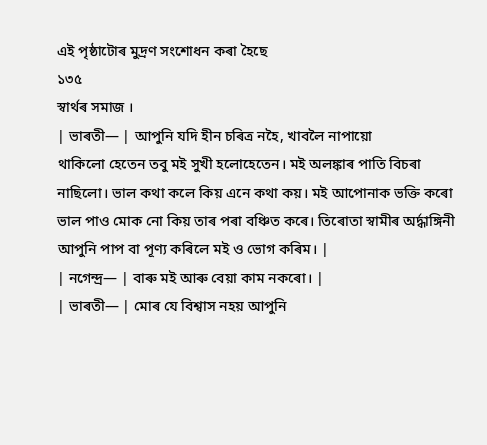এই পৃষ্ঠাটোৰ মুদ্ৰণ সংশোধন কৰা হৈছে
১৩৫
স্বাৰ্থৰ সমাজ ।
| ভাৰতী— | আপুনি যদি হীন চৰিত্ৰ নহৈ, খাবলৈ নাপায়ো
থাকিলো হেতেন তবু মই সুখী হলোহেতেন। মই অলঙ্কাৰ পাতি বিচৰা নাছিলো। ভাল কথা কলে কিয় এনে কথা কয়। মই আপোনাক ভক্তি কৰো ভাল পাও মোক নো কিয় তাৰ পৰা বঞ্চিত কৰে। তিৰোতা স্বামীৰ অৰ্দ্ধাঙ্গিনী আপুনি পাপ বা পূণ্য কৰিলে মই ও ভোগ কৰিম। |
| নগেন্দ্ৰ— | বাৰু মই আৰু বেয়া কাম নকৰো। |
| ভাৰতী— | মোৰ যে বিশ্বাস নহয় আপুনি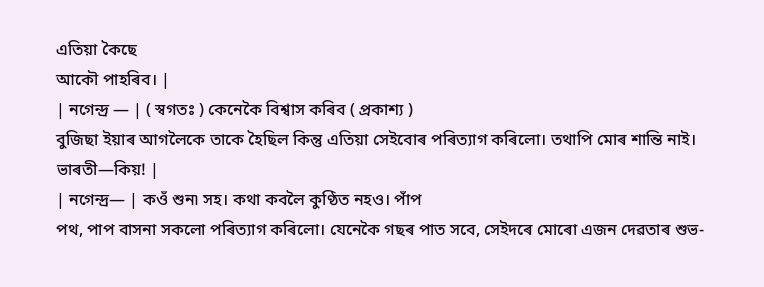এতিয়া কৈছে
আকৌ পাহৰিব। |
| নগেন্দ্ৰ — | ( স্বগতঃ ) কেনেকৈ বিশ্বাস কৰিব ( প্ৰকাশ্য )
বুজিছা ইয়াৰ আগলৈকে তাকে হৈছিল কিন্তু এতিয়া সেইবোৰ পৰিত্যাগ কৰিলো। তথাপি মোৰ শান্তি নাই। ভাৰতী—কিয়! |
| নগেন্দ্ৰ— | কওঁ শুন৷ সহ। কথা কবলৈ কুণ্ঠিত নহও। পাঁপ
পথ, পাপ বাসনা সকলো পৰিত্যাগ কৰিলো। যেনেকৈ গছৰ পাত সবে, সেইদৰে মোৰো এজন দেৱতাৰ শুভ-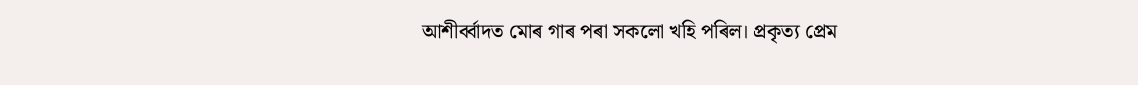আশীৰ্ব্বাদত মোৰ গাৰ পৰা সকলো খহি পৰিল। প্ৰকৃত্য প্ৰেম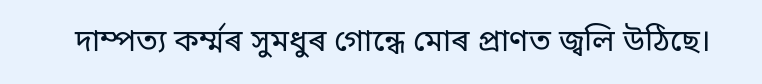দাম্পত্য কৰ্ম্মৰ সুমধুৰ গোন্ধে মোৰ প্ৰাণত জ্বলি উঠিছে।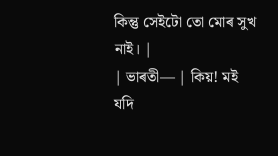কিন্তু সেইটো তো মোৰ সুখ নাই। |
| ভাৰতী— | কিয়! মই যদি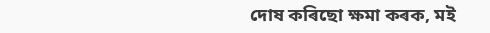দোষ কৰিছো ক্ষমা কৰক, মই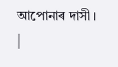আপোনাৰ দাসী। |